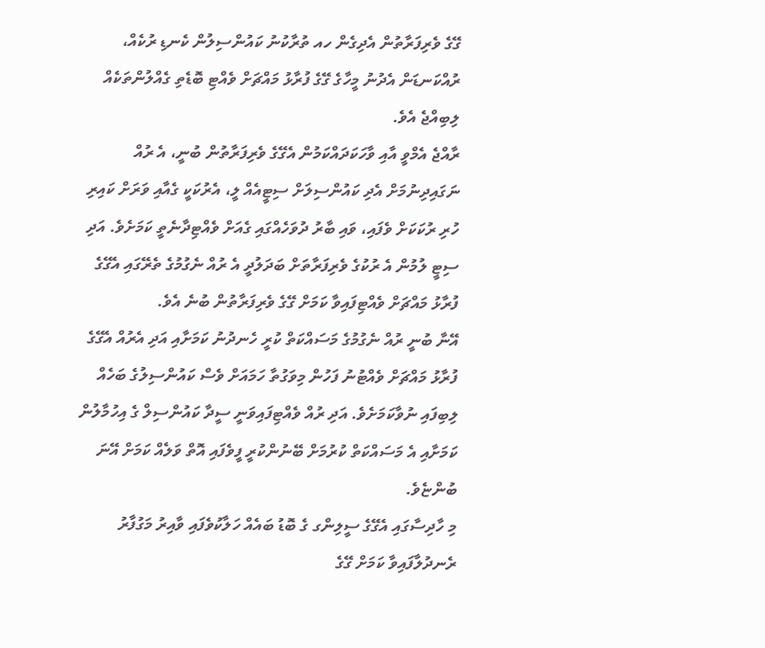ގޭގެ ވެރިފަރާތުން އެދިގެން ހއ ތުރާކުނު ކައުންސިލުން ކެނޑި ރުކެއް، ރުއްކަނޑަން އެދުނު މީހާގެ ގޭގެ ފުރާޅު މައްޗަށް ވެއްޓި ބޮޑެތި ގެއްލުންތަކެއް ލިބިއްޖެ އެވެ.
ރާއްޖެ އެމްވީ އާއި ވާހަކަދައްކަމުން އެގޭގެ ވެރިފަރާތުން ބުނީ، އެ ރުއް ނަގައިދިނުމަށް އެދި ކައުންސިލަށް ސިޓީއެއް ލީ، އެރުކަކީ ގެއާއި ވަރަށް ކައިރި ހުރި ރުކަކަށް ވެފައި، ވައި ބާރު ދުވަހެއްގައި ގެއަށް ވެއްޓިދާނެތީ ކަމަށެވެ. އަދި ސިޓީ ލުމުން އެ ރުކުގެ ވެރިފަރާތަށް ބަދަލުދީ އެ ރުއް ނެގުމުގެ ތެރޭގައި އެގޭގެ ފުރާޅު މައްޗަށް ވެއްޓިފައިވާ ކަމަށް ގޭގެ ވެރިފަރާތުން ބުނެ އެވެ.
އޭނާ ބުނީ ރުއް ނެގުމުގެ މަސައްކަތް ކުރީ ހެނދުނު ކަމަށާއި އަދި އެރުއް އެގޭގެ ފުރާޅު މައްޗަށް ވެއްޓުނު ފަހުން މިވަގުތާ ހަމައަށް ވެސް ކައުންސިލުގެ ބަހެއް ލިބިފައި ނުވާކަމަށެވެ. އަދި ރުއް ވެއްޓިފައިވަނީ ސީދާ ކައުންސިލް ގެ އިހުމާލުން ކަމަށާއި އެ މަސައްކަތް ކުރުމަށް ބޭނުންކުރީ ފީވެފައި އޮތް ވަލެއް ކަމަށް އޭނަ ބުންޏެވެ.
މި ހާދިސާގައި އެގޭގެ ސީލިންގ ގެ ބޮޑު ބައެއް ހަލާކުވެފައި ވާއިރު މަގުފާރު ރެނދުލާފައިވާ ކަމަށް ގޭގެ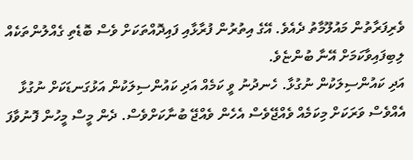ވެރިފަރާތުން މައުލޫމާތު ދެއެވެ. އޭގެ އިތުރުން ފުރާޅާއި ފައިދޮއްތަކަށް ވެސް ބޮޑެތި ގެއްލުންތަކެއް ލިބިފައިވާކަމަށް އޭނާ ބުންޏެވެ.
އަދި ކައުންސިލަކުން ނުގުޅާ. ހެނދުނު ވީ ކަމެއް އަދި ކައުންސިލަކުން އަޅުގަނޑަކަށް ނުގުޅާ އެއްވެސް ވަރަކަށް މިކަމެއް ވެއްޖޭވެސް އެހެން ވެއްޖޭ ބުނާކަށްވެސް. ދެން މީސް މީހުން ފޮނުވާފަ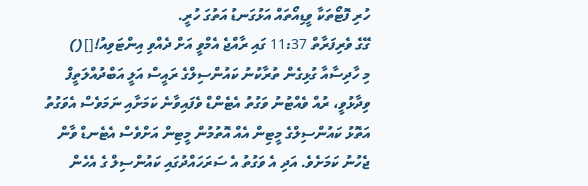ހުރި ފޮޓޯތަކާ ވީޑިއޯތައް އަޅުގަނޑު އަތުގަ ހުރީ.
ގޭގެ ވެރިފަރާތް 11:37 ގައި ރާއްޖެ އެމްވީ އަށް ދެއްވި އިންޓަވިއު![]()
މި ހާދިސާއާ ގުޅިގެން ތުރާކުނު ކައުންސިލްގެ ރައީސް އަލީ އަބްދުއްލަތީފް ވިދާޅުވީ، ރުއް ވެއްޓުނު ވަގުތު އެޓެންޑް ވެފައިވާނެ ކަމަށާއި ނަމަވެސް އެވަގުތު އަތޮޅު ކައުންސިލްގެ މީޓިން އެއް އޮތުމުން މީޓިން އަށްވެސް އެޓެނޑް ވާން ޖެހުނު ކަމަށެވެ. އަދި އެ ވަގުތު އެ ސަރަހައްދުގައި ކައުންސިލް ގެ އެހެން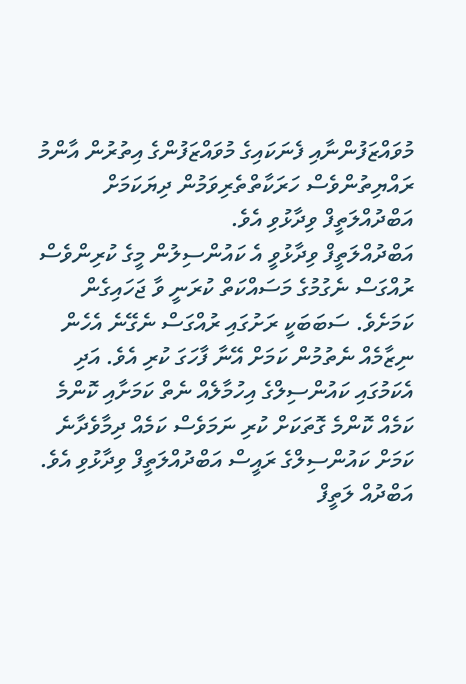މުވައްޒަފުންނާއި ފެނަކައިގެ މުވައްޒަފުންގެ އިތުރުން އާންމު ރައްޔިތުންވެސް ހަރަކާތްތެރިވަމުން ދިޔަކަމަށް އަބްދުއްލަތީފް ވިދާޅުވި އެވެ.
އަބްދުއްލަތީފް ވިދާޅުވީ އެ ކައުންސިލުން މީގެ ކުރިންވެސް ރުއްގަސް ނެގުމުގެ މަސައްކަތް ކުރަނީ ވާ ޖަހައިގެން ކަމަށެވެ. ސަބަބަކީ ރަށުގައި ރުއްގަސް ނެގޭނެ އެހެން ނިޒާމެއް ނެތުމުން ކަމަށް އޭނާ ފާހަގަ ކުރި އެވެ. އަދި އެކަމުގައި ކައުންސިލްގެ އިހުމާލެއް ނެތް ކަމަށާއި ކޮންމެ ކަމެއް ކޮންމެ ގޮތަކަށް ކުރި ނަމަވެސް ކަމެއް ދިމާވެދާނެ ކަމަށް ކައުންސިލްގެ ރައީސް އަބްދުއްލަތީފް ވިދާޅުވި އެވެ.
އަބްދުއް ލަތީފް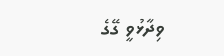ވިދާޅުވީ ގޭގެ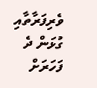ވެރިފަރާތާއި ގުޅަން ދެ ފަހަރަށް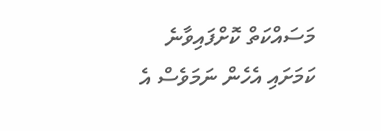މަސައްކަތް ކޮށްފައިވާނެ ކަމަށައި އެހެން ނަމަވެސް އެ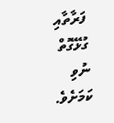ފަރާތާއި ގުޅޭގޮތް ނުވި ކަމަށެވެ.